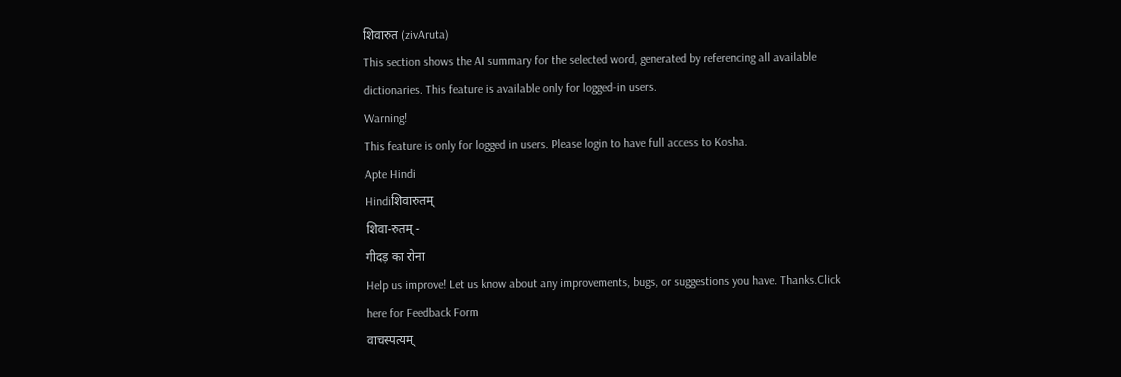शिवारुत (zivAruta)
This section shows the AI summary for the selected word, generated by referencing all available dictionaries. This feature is available only for logged-in users.
Warning!
This feature is only for logged in users. Please login to have full access to Kosha.
Apte Hindi
Hindiशिवारुतम्
शिवा-रुतम् -
गीदड़ का रोना
Help us improve! Let us know about any improvements, bugs, or suggestions you have. Thanks.Click here for Feedback Form
वाचस्पत्यम्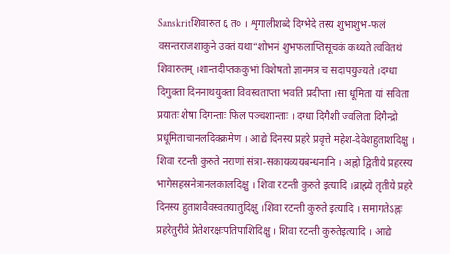Sanskritशिवारुत ६ त० । शृगालीशब्दे दिग्भेदे तस्य शुभाशुभ-फलं वसन्तराजशाकुने उक्तं यथा“शोभनं शुभफलाप्तिसूचकं कथ्यते त्ववितथं शिवारुतम् ।शान्तदीप्तककुभां विशेषतो ज्ञानमत्र च सदापयुज्यते ।दग्धा दिगुक्ता दिननाथयुक्ता विवस्वताप्ता भवति प्रदीप्ता ।सा धूमिता यां सविता प्रयातः शेषा दिगन्ताः फिल पञ्चशान्ताः । दग्धा दिगैशी ज्वलिता दिगैन्द्रो प्रधूमिताचानलदिक्क्रमेण । आद्ये दिनस्य प्रहरे प्रवृत्ते महेश-देवेशहुताशदिक्षु । शिवा रटन्ती कुरुते नराणां संत्रा-सकायव्ययबन्धनानि । अह्नो द्वितीये प्रहरस्य भागेसहस्रनेत्रानलकालदिक्षु । शिवा रटन्ती कुरुते इत्यादि ।ब्राह्म्ये तृतीये प्रहरे दिनस्य हुताशवैवस्वतयातुदिक्षु ।शिवा रटन्ती कुरुते इत्यादि । समागतेऽह्नः प्रहरेतुरीवे प्रेतेशरक्षःपतिपाशिदिक्षु । शिवा रटन्ती कुरुतेइत्यादि । आद्ये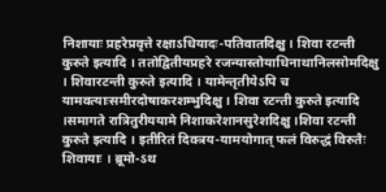निशायाः प्रहरेप्रवृत्ते रक्षाऽधियादः-पतिवातदिक्षु । शिवा रटन्ती कुरुते इत्यादि । ततोद्वितीयप्रहरे रजन्यास्तोयाधिनाथानिलसोमदिक्षु । शिवारटन्ती कुरुते इत्यादि । यामेन्तृतीयेऽपि च यामवत्याःसमीरदोषाकरशम्भुदिक्षु । शिवा रटन्ती कुरुते इत्यादि ।समागते रात्रितुरीययामे निशाकरेशानसुरेशदिक्षु ।शिवा रटन्ती कुरुते इत्यादि । इतीरितं दिक्त्रय-यामयोगात् फलं विरुद्धं विरुतैः शिवायाः । ब्रूमो-ऽथ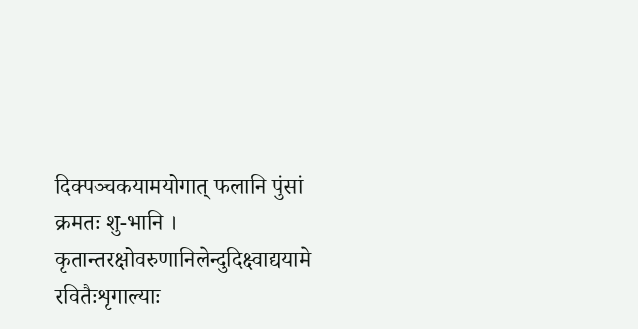दिक्पञ्चकयामयोगात् फलानि पुंसां क्रमतः शु-भानि । कृतान्तरक्षोवरुणानिलेन्दुदिक्ष्वाद्ययामे रवितैःशृगाल्याः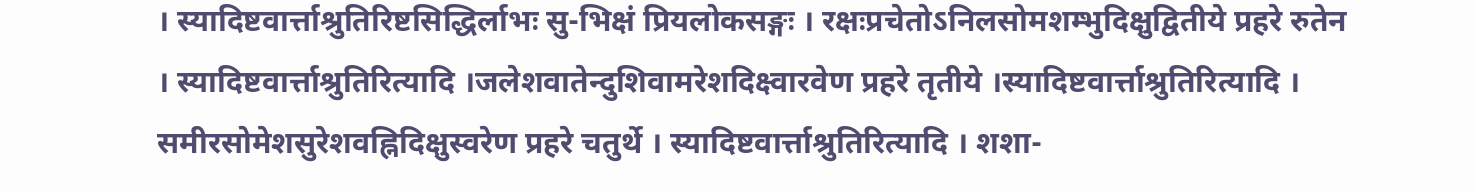। स्यादिष्टवार्त्ताश्रुतिरिष्टसिद्धिर्लाभः सु-भिक्षं प्रियलोकसङ्गः । रक्षःप्रचेतोऽनिलसोमशम्भुदिक्षुद्वितीये प्रहरे रुतेन । स्यादिष्टवार्त्ताश्रुतिरित्यादि ।जलेशवातेन्दुशिवामरेशदिक्ष्वारवेण प्रहरे तृतीये ।स्यादिष्टवार्त्ताश्रुतिरित्यादि । समीरसोमेशसुरेशवह्निदिक्षुस्वरेण प्रहरे चतुर्थे । स्यादिष्टवार्त्ताश्रुतिरित्यादि । शशा-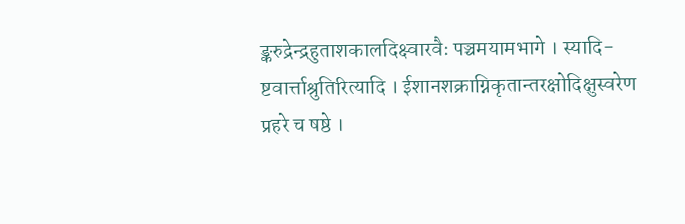ङ्करुद्रेन्द्रहुताशकालदिक्ष्वारवैः पञ्चमयामभागे । स्यादि-ष्टवार्त्ताश्रुतिरित्यादि । ईशानशक्राग्निकृतान्तरक्षोदिक्षुस्वरेण प्रहरे च षष्ठे ।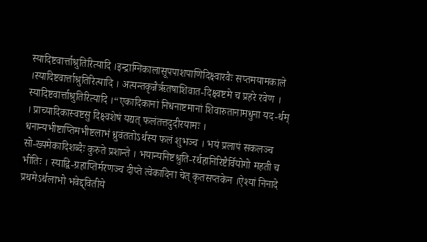स्यादिष्टवार्त्ताश्रुतिरित्यादि ।इन्द्राग्निकालासूपपाशपाणिदिक्ष्वारवैः सप्तमयामकाले ।स्यादिष्टवार्त्ताश्रुतिरित्यादि । अत्यन्तकृन्नैरृतषाशिवात-दिक्ष्वष्टमे च प्रहरे रवेण । स्यादिष्टवार्त्ताश्रुतिरित्यादि ।“एकादिकानां निधनाष्टमानां शिवारुतानामधुना यद-र्थम् । प्राच्यादिकास्वष्टसु दिक्ष्वशेषं यद्यत् फलंतत्तदुदीरयामः । धनान्यभीष्टाप्तिमभीष्टलाभं ध्रुवंततोऽर्थस्य फलं शुभञ्च । भयं प्रलापं सकलञ्च सो-ख्यमेकादिशब्दैः कुरुते प्रशान्ते । भयान्यनिष्टश्रुति-रर्थहानिरिष्टैर्वियोगो महती च भीतिः । स्याद्वि-ग्रहाप्तिर्मरणञ्च दीप्ते त्वेकादिना चेत् कृतसप्तकेन ।ऐश्यां निनादे प्रथमेऽर्थलाभो भवेद्द्वितीये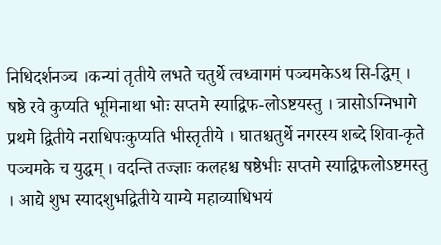निधिदर्शनञ्च ।कन्यां तृतीये लभते चतुर्थे त्वध्वागमं पञ्चमकेऽथ सि-द्धिम् । षष्ठे रवे कुप्यति भूमिनाथा भोः सप्तमे स्याद्विफ-लोऽष्टयस्तु । त्रासोऽग्निभागे प्रथमे द्वितीये नराधिपःकुप्यति भीस्तृतीये । घातश्चतुर्थे नगरस्य शब्दे शिवा-कृते पञ्चमके च युद्धम् । वदन्ति तज्ज्ञाः कलहश्च षष्ठेभीः सप्तमे स्याद्विफलोऽष्टमस्तु । आद्ये शुभ स्यादशुभद्वितीये याम्ये महाव्याधिभयं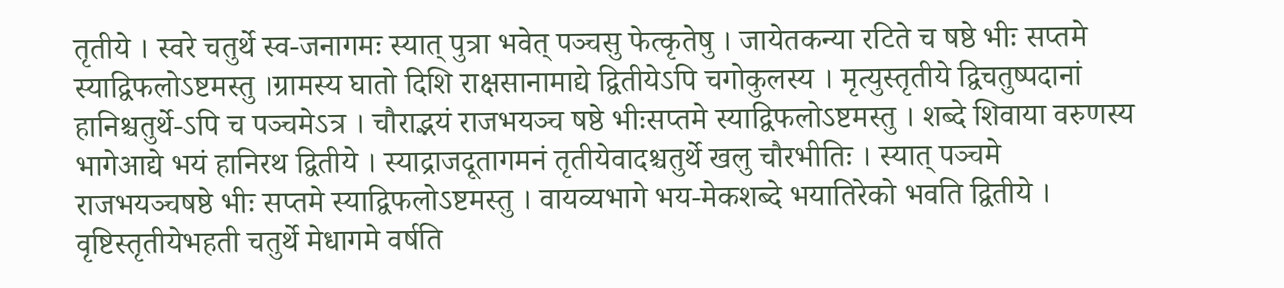तृतीये । स्वरे चतुर्थे स्व-जनागमः स्यात् पुत्रा भवेत् पञ्चसु फेत्कृतेषु । जायेतकन्या रटिते च षष्ठे भीः सप्तमे स्याद्विफलोऽष्टमस्तु ।ग्रामस्य घातो दिशि राक्षसानामाद्ये द्वितीयेऽपि चगोकुलस्य । मृत्युस्तृतीये द्विचतुष्पदानां हानिश्चतुर्थे-ऽपि च पञ्चमेऽत्र । चौराद्भयं राजभयञ्च षष्ठे भीःसप्तमे स्याद्विफलोऽष्टमस्तु । शब्दे शिवाया वरुणस्य भागेआद्ये भयं हानिरथ द्वितीये । स्याद्राजदूतागमनं तृतीयेवादश्चतुर्थे खलु चौरभीतिः । स्यात् पञ्चमे राजभयञ्चषष्ठे भीः सप्तमे स्याद्विफलोऽष्टमस्तु । वायव्यभागे भय-मेकशब्दे भयातिरेको भवति द्वितीये । वृष्टिस्तृतीयेभहती चतुर्थे मेधागमे वर्षति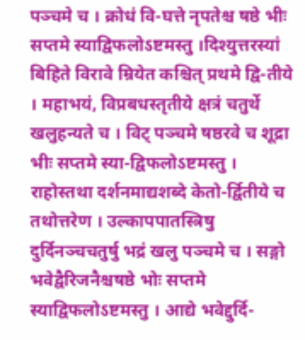पञ्चमे च । क्रोधं वि-घत्ते नृपतेश्च षष्ठे भीः सप्तमे स्याद्विफलोऽष्टमस्तु ।दिश्युत्तरस्यां बिहिते विरावे म्रियेत कश्चित् प्रथमे द्वि-तीये । महाभयं, विप्रबधस्तृतीये क्षत्रं चतुर्थे खलुहन्यते च । विट् पञ्चमे षष्ठरवे च शूद्रा भीः सप्तमे स्या-द्विफलोऽष्टमस्तु । राहोस्तथा दर्शनमाद्यशब्दे केतो-र्द्वितीये च तथोत्तरेण । उल्कापपातस्त्रिषु दुर्दिनञ्चचतुर्षु भद्रं खलु पञ्चमे च । सङ्गो भवेद्वैरिजनैश्चषष्ठे भोः सप्तमे स्याद्विफलोऽष्टमस्तु । आद्ये भवेद्दुर्दि-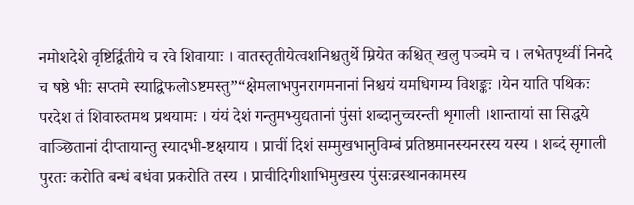नमोशदेशे वृष्टिर्द्वितीये च रवे शिवायाः । वातस्तृतीयेत्वशनिश्चतुर्थे म्रियेत कश्चित् खलु पञ्चमे च । लभेतपृथ्वीं निनदे च षष्ठे भीः सप्तमे स्याद्विफलोऽष्टमस्तु”“क्षेमलाभपुनरागमनानां निश्चयं यमधिगम्य विशङ्कः ।येन याति पथिकः परदेश तं शिवारुतमथ प्रथयामः । यंयं देशं गन्तुमभ्युद्यतानां पुंसां शब्दानुच्चरन्ती शृगाली ।शान्तायां सा सिद्धये वाञ्छितानां दीप्तायान्तु स्यादभी-ष्टक्षयाय । प्राचीं दिशं सम्मुखभानुविम्बं प्रतिष्ठमानस्यनरस्य यस्य । शब्दं सृगाली पुरतः करोति बन्धं बधंवा प्रकरोति तस्य । प्राचीदिगीशाभिमुखस्य पुंसःव्रस्थानकामस्य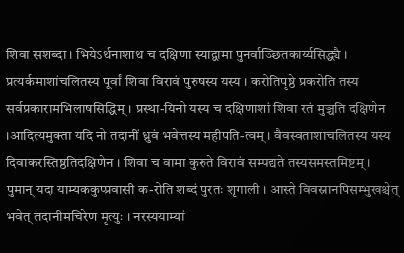शिवा सशब्दा । भियेऽर्थनाशाथ च दक्षिणा स्याद्वामा पुनर्वाञ्छितकार्य्यसिद्ध्यै । प्रत्यर्कमाशांचलितस्य पूर्वां शिवा विरावं पुरुषस्य यस्य । करोतिपृष्ठे प्रकरोति तस्य सर्वप्रकारामभिलाषसिद्धिम् । प्रस्था-यिनो यस्य च दक्षिणाशां शिवा रतं मुञ्चति दक्षिणेन ।आदित्यमुक्ता यदि नो तदानीं ध्रुवं भवेत्तस्य महीपति-त्वम् । वैवस्वताशाचलितस्य यस्य दिवाकरस्तिष्ठतिदक्षिणेन । शिवा च वामा कुरुते विरावं सम्पद्यते तस्यसमस्तमिष्टम् । पुमान् यदा याम्यककुप्प्रवासी क-रोति शब्दं पुरतः शृगाली । आस्ते विवस्नानपिसम्भुखश्चेत् भवेत् तदानीमचिरेण मृत्युः । नरस्ययाम्यां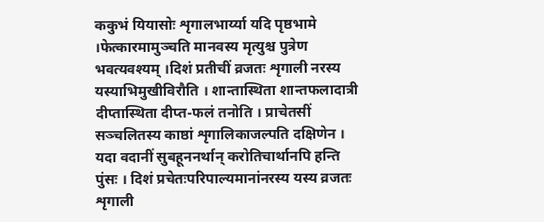ककुभं यियासोः शृगालभार्य्या यदि पृष्ठभामे ।फेत्कारमामुञ्चति मानवस्य मृत्युश्च पुत्रेण भवत्यवश्यम् ।दिशं प्रतीचीं व्रजतः शृगाली नरस्य यस्याभिमुखीविरौति । शान्तास्थिता शान्तफलादात्री दीप्तास्थिता दीप्त-फलं तनोति । प्राचेतसीं सञ्चलितस्य काष्ठां शृगालिकाजल्पति दक्षिणेन । यदा वदानीं सुबहूननर्थान् करोतिचार्थानपि हन्ति पुंसः । दिशं प्रचेतःपरिपाल्यमानांनरस्य यस्य व्रजतः शृगाली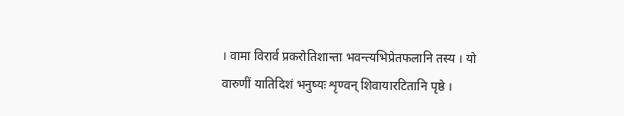। वामा विरार्व प्रकरोतिशान्ता भवन्त्यभिप्रेतफलानि तस्य । यो वारुणीं यातिदिशं भनुष्यः शृण्वन् शिवायारटितानि पृष्ठे ।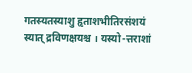गतस्यतस्याशु हृताशभीतिरसंशयं स्यात् द्रविणक्षयश्च । यस्यो-त्तराशां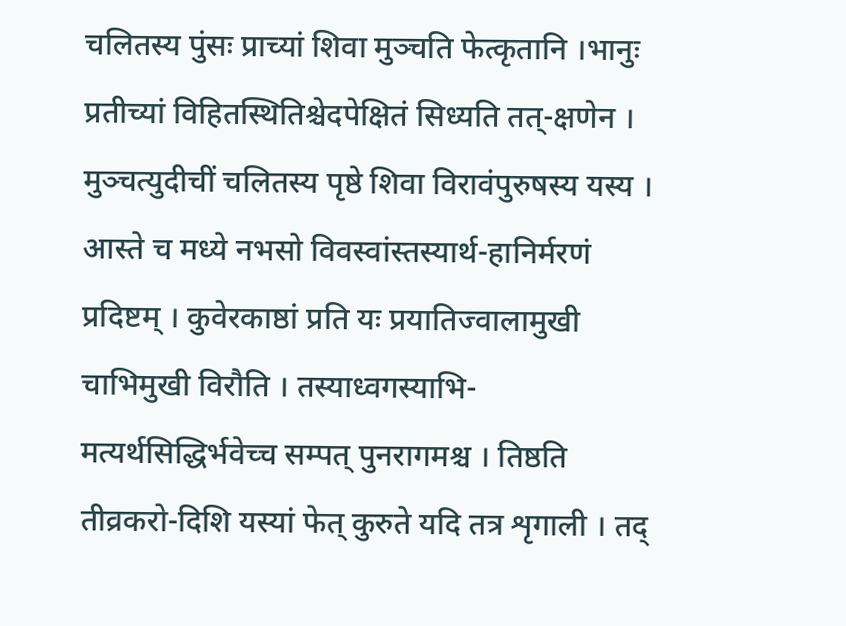चलितस्य पुंसः प्राच्यां शिवा मुञ्चति फेत्कृतानि ।भानुः प्रतीच्यां विहितस्थितिश्चेदपेक्षितं सिध्यति तत्-क्षणेन । मुञ्चत्युदीचीं चलितस्य पृष्ठे शिवा विरावंपुरुषस्य यस्य । आस्ते च मध्ये नभसो विवस्वांस्तस्यार्थ-हानिर्मरणं प्रदिष्टम् । कुवेरकाष्ठां प्रति यः प्रयातिज्वालामुखी चाभिमुखी विरौति । तस्याध्वगस्याभि-मत्यर्थसिद्धिर्भवेच्च सम्पत् पुनरागमश्च । तिष्ठति तीव्रकरो-दिशि यस्यां फेत् कुरुते यदि तत्र शृगाली । तद्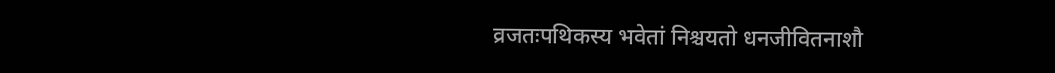व्रजतःपथिकस्य भवेतां निश्चयतो धनजीवितनाशौ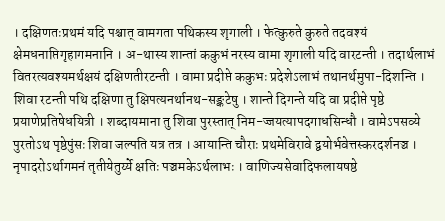। दक्षिणतःप्रथमं यदि पश्चात् वामगता पथिकस्य शृगाली । फेत्कुरुते कुरुते तदवश्यं क्षेमधनाप्तिगृहागमनानि । अ-थास्य शान्तां ककुभं नरस्य वामा शृगाली यदि वारटन्ती । तदार्थलाभं वितरत्यवश्यमर्थक्षयं दक्षिणतीरटन्ती । वामा प्रदीप्ते ककुभः प्रदेशेऽलाभं तथानर्थमुपा-दिशन्ति । शिवा रटन्ती पथि दक्षिणा तु क्षिपत्यनर्थानथ-सङ्कटेषु । शान्ते दिगन्ते यदि वा प्रदीप्ते पृष्ठे प्रयाणेप्रतिषेधयित्री । शब्दायमाना तु शिवा पुरस्तात् निम-ज्जयत्यापदगाधसिन्धौ । वामेऽपसव्ये पुरतोऽथ पृष्ठेपुंसः शिवा जल्पति यत्र तत्र । आयान्ति चौराः प्रथमेविरावे द्वयोर्भवेत्तस्करदर्शनञ्च । नृपादरोऽर्थागमनं तृतीयेतुर्य्ये क्षतिः पञ्चमकेऽर्थलाभः । वाणिज्यसेवादिफलायषष्ठे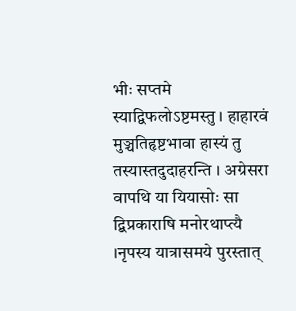भीः सप्तमे स्याद्विफलोऽष्टमस्तु । हाहारवं मुञ्चतिहृष्टभावा हास्यं तु तस्यास्तदुदाहरन्ति । अग्रेसरा वापथि या यियासोः सा द्बिप्रकाराषि मनोरथाप्त्यै ।नृपस्य यात्रासमये पुरस्तात्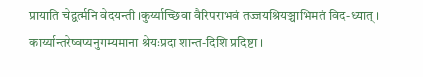प्रायाति चेद्वर्त्मनि वेदयन्ती ।कुर्य्याच्छिवा वैरिपराभवं तज्जयश्रियञ्चाभिमतं विद-ध्यात् । कार्य्यान्तरेष्वप्यनुगम्यमाना श्रेयःप्रदा शान्त-दिशि प्रदिष्टा ।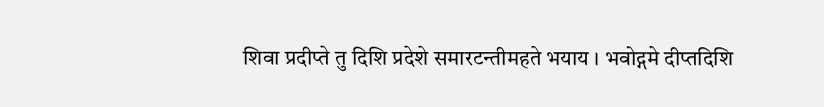शिवा प्रदीप्ते तु दिशि प्रदेशे समारटन्तीमहते भयाय । भवोद्गमे दीप्तदिशि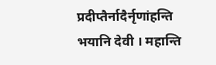प्रदीप्तैर्नादैर्नृणांहन्ति भयानि देवी । महान्ति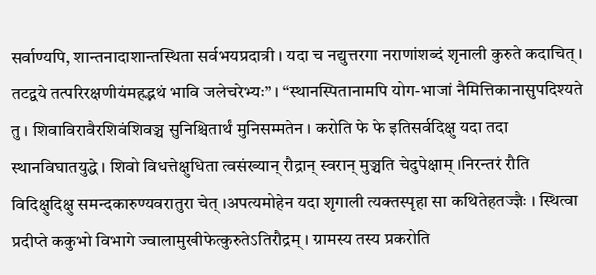सर्वाण्यपि, शान्तनादाशान्तस्थिता सर्वभयप्रदात्री । यदा च नद्युत्तरगा नराणांशब्दं शृनाली कुरुते कदाचित् । तटद्वये तत्परिरक्षणीयंमहद्भथं भावि जलेचरेभ्यः” । “स्थानस्पितानामपि योग-भाजां नैमित्तिकानासुपदिश्यते तु । शिवाविरावैरशिवंशिवञ्च सुनिश्चितार्थं मुनिसम्मतेन । करोति फे फे इतिसर्वदिक्षु यदा तदा स्थानविघातयुद्धे । शिवो विधत्तेक्षुधिता त्वसंख्यान् रौद्रान् स्वरान् मुञ्चति चेदुपेक्षाम् ।निरन्तरं रौति विदिक्षुदिक्षु समन्दकारुण्यवरातुरा चेत् ।अपत्यमोहेन यदा शृगाली त्यक्तस्पृहा सा कथितेहतज्ज्ञैः । स्थित्वा प्रदीप्ते ककुभो विभागे ज्वालामुखीफेत्कुरुतेऽतिरौद्रम् । ग्रामस्य तस्य प्रकरोति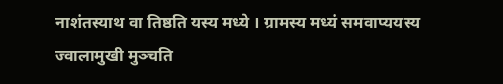नाशंतस्याथ वा तिष्ठति यस्य मध्ये । ग्रामस्य मध्यं समवाप्ययस्य ज्वालामुखी मुञ्चति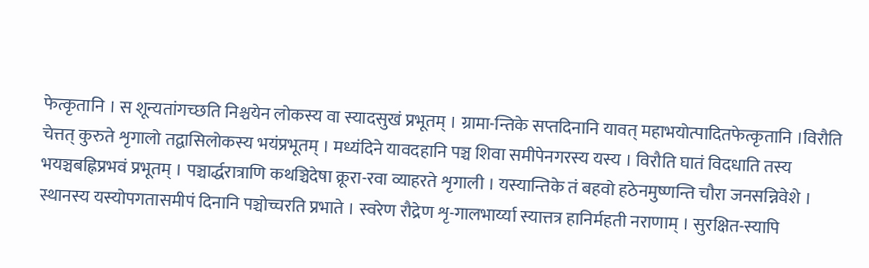फेत्कृतानि । स शून्यतांगच्छति निश्चयेन लोकस्य वा स्यादसुखं प्रभूतम् । ग्रामा-न्तिके सप्तदिनानि यावत् महाभयोत्पादितफेत्कृतानि ।विरौति चेत्तत् कुरुते शृगालो तद्वासिलोकस्य भयंप्रभूतम् । मध्यंदिने यावदहानि पञ्च शिवा समीपेनगरस्य यस्य । विरौति घातं विदधाति तस्य भयञ्चबह्निप्रभवं प्रभूतम् । पञ्चार्द्धरात्राणि कथञ्चिदेषा क्रूरा-रवा व्याहरते शृगाली । यस्यान्तिके तं बहवो हठेनमुष्णन्ति चौरा जनसन्निवेशे । स्थानस्य यस्योपगतासमीपं दिनानि पञ्चोच्चरति प्रभाते । स्वरेण रौद्रेण शृ-गालभार्य्या स्यात्तत्र हानिर्महती नराणाम् । सुरक्षित-स्यापि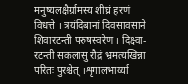मनुष्यलक्षैर्ग्रामस्य शीघ्रं हरणं विधत्ते । त्रयंदिबानां दिवसावसाने शिवारटन्ती परुषस्वरेण । दिक्ष्वा-रटन्ती सकलासु रौद्रं भ्रमत्यखिन्ना परितः पुरश्चेत् ।शृगालभार्य्या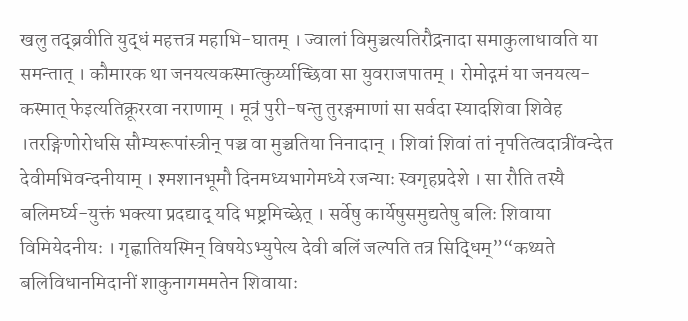खलु तद्ब्रवीति युद्धं महत्तत्र महाभि-घातम् । ज्वालां विमुञ्चत्यतिरौद्रनादा समाकुलाधावति या समन्तात् । कौमारक था जनयत्यकस्मात्कुर्य्याच्छिवा सा युवराजपातम् । रोमोद्गमं या जनयत्य-कस्मात् फेइत्यतिक्रूररवा नराणाम् । मूत्रं पुरी-षन्तु तुरङ्गमाणां सा सर्वदा स्यादशिवा शिवेह ।तरङ्गिणोरोधसि सौम्यरूपांस्त्रीन् पञ्च वा मुञ्चतिया निनादान् । शिवां शिवां तां नृपतित्वदात्रींवन्देत देवीमभिवन्दनीयाम् । श्मशानभूमौ दिनमध्यभागेमध्ये रजन्याः स्वगृहप्रदेशे । सा रौति तस्यै बलिमर्घ्य-युक्तं भक्त्या प्रदद्याद् यदि भष्ट्रमिच्छेत् । सर्वेषु कार्येषुसमुद्यतेषु बलिः शिवाया विमियेदनीयः । गृह्णातियस्मिन् विषयेऽभ्युपेत्य देवी बलिं जल्पति तत्र सिद्धिम्”“कथ्यते बलिविधानमिदानीं शाकुनागममतेन शिवायाः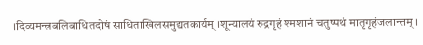।दिव्यमन्त्रबलिबाधितदोषं साधिताखिलसमुद्यतकार्यम् ।शून्यालयं रुद्रगृहं श्मशानं चतुष्पथं मातृगृहंजलान्तम् ।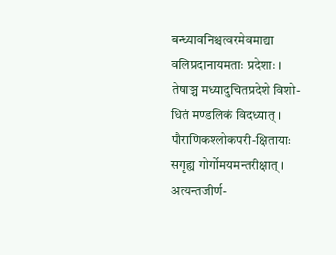बन्ध्यावनिश्चत्वरमेवमाद्या वलिप्रदानायमताः प्रदेशाः । तेषाञ्च मध्यादुचितप्रदेशे विशो-धितं मण्डलिकं विदध्यात् । पौराणिकश्लोकपरी-क्षितायाः सगृह्य गोर्गोमयमन्तरीक्षात् । अत्यन्तजीर्ण-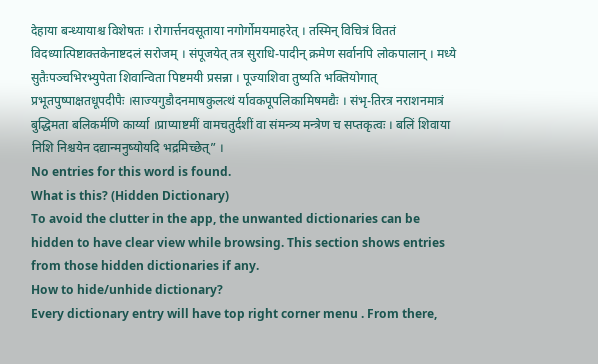देहाया बन्ध्यायाश्च विशेषतः । रोगार्त्तनवसूताया नगोर्गोमयमाहरेत् । तस्मिन् विचित्रं विततं विदध्यात्पिष्टाक्तकेनाष्टदलं सरोजम् । संपूजयेत् तत्र सुराधि-पादीन् क्रमेण सर्वानपि लोकपालान् । मध्ये सुतैःपञ्चभिरभ्युपेता शिवान्विता पिष्टमयी प्रसन्ना । पूज्याशिवा तुष्यति भक्तियोगात् प्रभूतपुष्पाक्षतधूपदीपैः ।साज्यगुडौदनमाषकुलत्थं र्यावकपूपलिकामिषमद्यैः । संभृ-तिरत्र नराशनमात्रं बुद्धिमता बलिकर्मणि कार्य्या ।प्राप्याष्टमीं वामचतुर्दशीं वा संमन्त्र्य मन्त्रेण च सप्तकृत्वः । बलिं शिवाया निशि निश्चयेन दद्यान्मनुष्योयदि भद्रमिच्छेत्” ।
No entries for this word is found.
What is this? (Hidden Dictionary)
To avoid the clutter in the app, the unwanted dictionaries can be hidden to have clear view while browsing. This section shows entries from those hidden dictionaries if any.
How to hide/unhide dictionary?
Every dictionary entry will have top right corner menu . From there,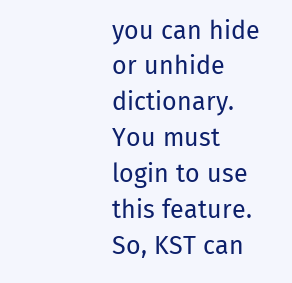you can hide or unhide dictionary. You must login to use this feature. So, KST can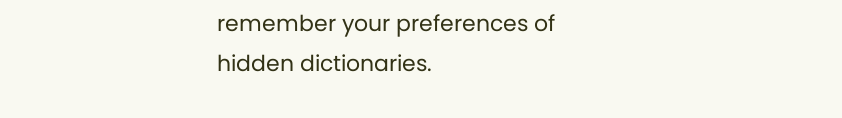remember your preferences of hidden dictionaries.